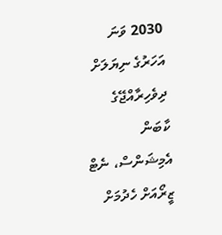2030 ވަނަ އަހަރުގެ ނިޔަލަށް ދިވެހިރާއްޖޭގެ ކާބަން އެމިޝަންސް، ނެޓް ޒީރޯއަށް ހެދުމަށް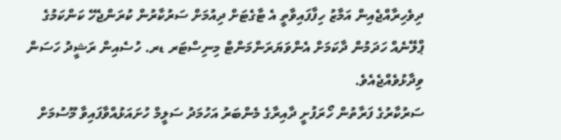ދިވެހިރާއްޖެއިން އަމާޒު ހިފާފައިވާތީ އެ ޓާގެޓަށް ދިއުމަށް ސަރުކާރުން ކުރަންޖެހޭ ކަންކަމުގެ ޕްލޭނެއް ހަދަމުން ދާކަމަށް އެންވަޔަރަންމަންޓް މިނިސްޓަރ ޑރ. ހުސެއިން ރަޝީދު ހަސަން ވިދާޅުވެއްޖެއެވެ.
ސަރުކާރުގެ ފަރާތުން ހޯރަފުށީ ދާއިރާގެ މެންބަރު އަހުމަދު ސަލީމް ހުށައަޅުއްވާފައިވާ މޫސުމަށް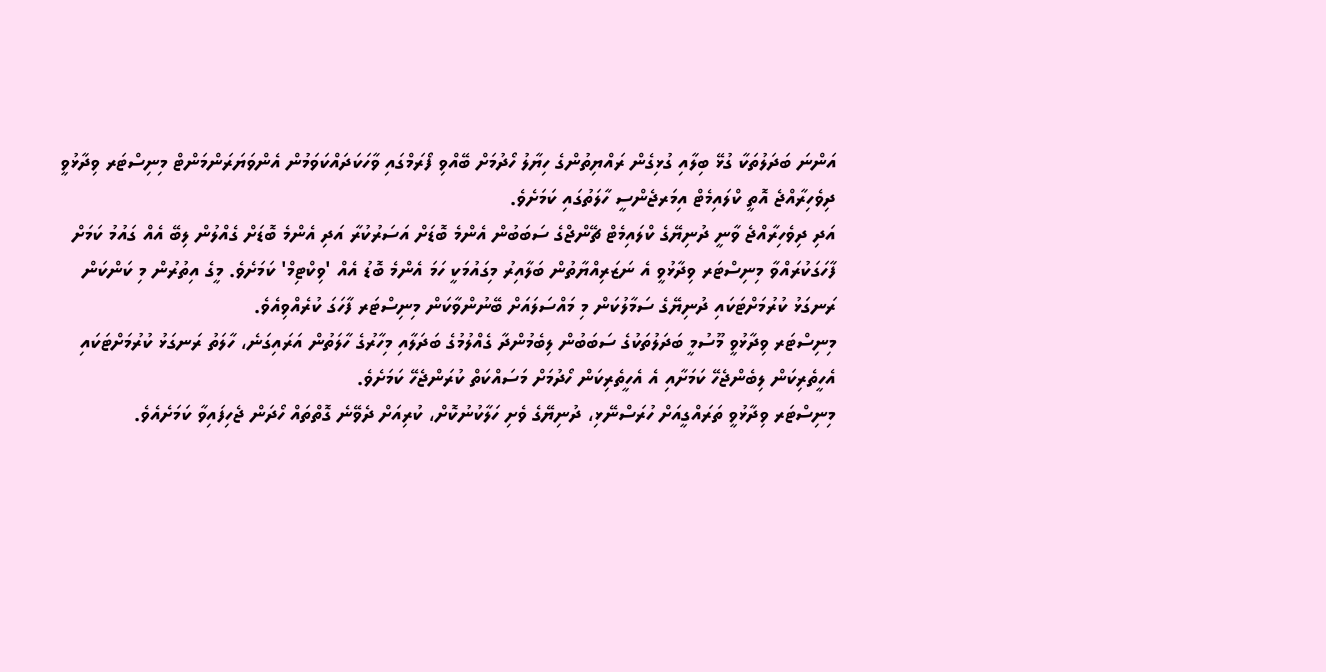އަންނަ ބަދަލުތަކާ ގުޅޭ ބިލާއި ގުޅިގެން ރައްޔިތުންގެ ހިޔާލު ހޯދުމަށް ބޭއްވި ފޯރަމްގައި ވާހަކަދައްކަވަމުން އެންވަޔަރަންމަންޓް މިނިސްޓަރ ވިދާޅުވީ ދިވެހިރާއްޖެ އޮތީ ކްލައިމެޓް އިމަރޖެންސީ ހާލަތުގައި ކަމަށެވެ.
އަދި ދިވެހިރާއްޖެ ވާނީ ދުނިޔޭގެ ކްލައިމެޓް ޗޭންޖްގެ ސަބަބުން އެންމެ ބޮޑަށް އަސަރުކުރާ އަދި އެންމެ ބޮޑަށް ގެއްލުން ލިބޭ އެއް ގައުމު ކަމަށް ފާހަގަކުރައްވާ މިނިސްޓަރ ވިދާޅުވީ އެ ނަޒަރިއްޔާތުން ބަލާއިރު މިގައުމަކީ ހަމަ އެންމެ ބޮޑު އެއް 'ވިކްޓިމް' ކަމަށެވެ. މީގެ އިތުރުން މި ކަންކަން ރަނގަޅު ކުރުމަށްޓަކައި ދުނިޔޭގެ ސަމާލުކަން މި މައްސަލައަށް ބޭނުންވާކަން މިނިސްޓަރ ފާހަގަ ކުރެއްވިއެވެ.
މިނިސްޓަރ ވިދާޅުވީ މޫސުމީ ބަދަލުތަކުގެ ސަބަބުން ލިބެމުންދާ ގެއްލުމުގެ ބަދަލާއި މިހާރުގެ ހާލަތުން އަރައިގަނެ، ހާލަތު ރަނގަޅު ކުރުމަށްޓަކައި އެހީތެރިކަން ލިބެންޖެހޭ ކަމަށާއި އެ އެހީތެރިކަން ހޯދުމަށް މަސައްކަތް ކުރަންޖެހޭ ކަމަށެވެ.
މިނިސްޓަރ ވިދާޅުވީ ތަރައްގީއަށް ހުރަސްނޭޅި، ދުނިޔޭގެ ވެށި ހަލާކުނުކޮށް، ކުރިއަށް ދެވޭނެ ގޮތްތައް ހޯދަން ޖެހިފައިވާ ކަމަށެއެވެ.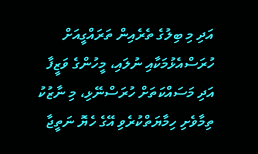އަދި މި ބިލުގެ ތެރެއިން ތަރައްގީއަށް ހުރަސްއެޅުމަކާއި ނުލައި، މީހުންގެ ވަޒީފާ އަދި މަސައްކަތަށް ހުރަސްނޭޅި، މި ނާޒުކު ތިމާވެށި ހިމާޔަތްކުރެވި އޭގެ ހެޔޮ ނަތީޖާ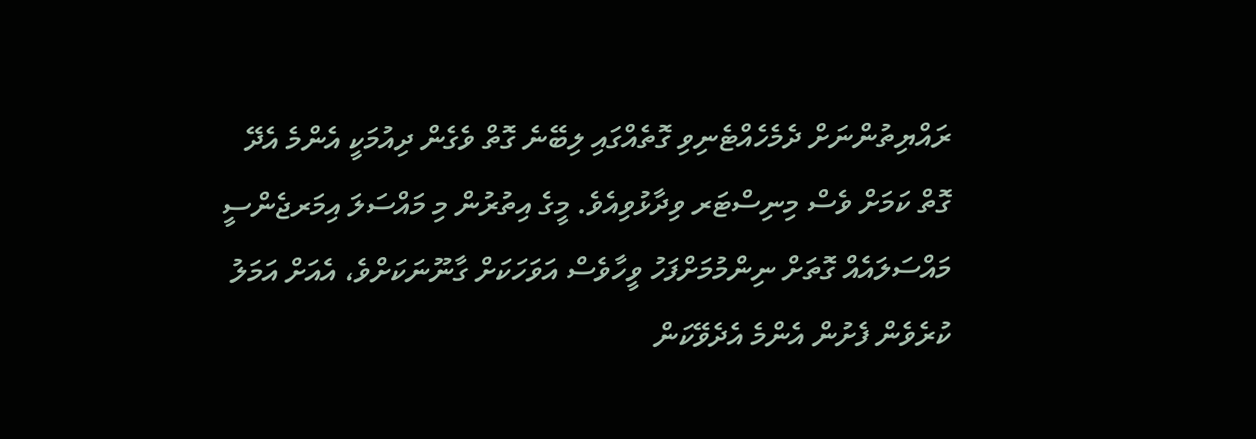ރައްޔިތުންނަށް ދެމެހެއްޓެނިވި ގޮތެއްގައި ލިބޭނެ ގޮތް ވެގެން ދިއުމަކީ އެންމެ އެދޭ ގޮތް ކަމަށް ވެސް މިނިސްޓަރ ވިދާޅުވިއެވެ. މީގެ އިތުރުން މި މައްސަލަ އިމަރޖެންސީ މައްސަލައެއް ގޮތަށް ނިންމުމަށްފަހު ވީހާވެސް އަވަހަކަށް ގާނޫނަކަށްވެ، އެއަށް އަމަލު ކުރެވެން ފެށުން އެންމެ އެދެވޭކަން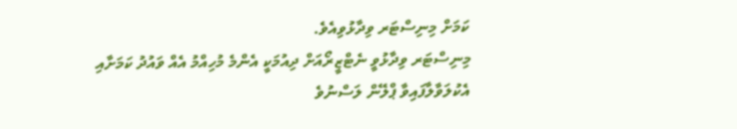ކަމަށް މިނިސްޓަރ ވިދާޅުވިއެވެ.
މިނިސްޓަރ ވިދާޅުވީ ނެޓްޒީރޯއަށް ދިއުމަކީ އެންމެ މުހިއްމު އެއް ވައުދު ކަމަށާއި އެކުލަވާލާފައިވާ ޕްލޭން ލަސްނުވެ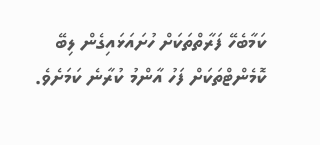ކަމާބެހޭ ފަރާތްތަކަށް ހުށައަޅައިގެން ލިބޭ ކޮމެންޓްތަކަށް ފަހު އާންމު ކުރާނެ ކަމަށެވެ.